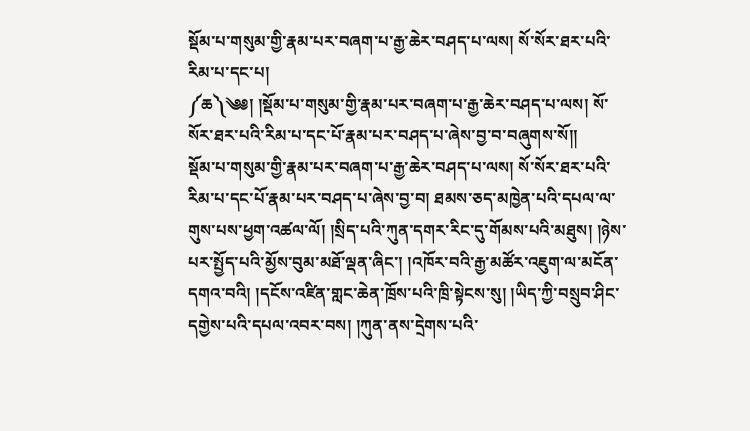སྡོམ་པ་གསུམ་གྱི་རྣམ་པར་བཞག་པ་རྒྱ་ཆེར་བཤད་པ་ལས། སོ་སོར་ཐར་པའི་རིམ་པ་དང་པ།
༼ཆ༽༄༅། །སྡོམ་པ་གསུམ་གྱི་རྣམ་པར་བཞག་པ་རྒྱ་ཆེར་བཤད་པ་ལས། སོ་སོར་ཐར་པའི་རིམ་པ་དང་པོ་རྣམ་པར་བཤད་པ་ཞེས་བྱ་བ་བཞུགས་སོ།།
སྡོམ་པ་གསུམ་གྱི་རྣམ་པར་བཞག་པ་རྒྱ་ཆེར་བཤད་པ་ལས། སོ་སོར་ཐར་པའི་རིམ་པ་དང་པོ་རྣམ་པར་བཤད་པ་ཞེས་བྱ་བ། ཐམས་ཅད་མཁྱེན་པའི་དཔལ་ལ་གུས་པས་ཕྱག་འཚལ་ལོ། །སྲིད་པའི་ཀུན་དགར་རིང་དུ་གོམས་པའི་མཐུས། །ཉེས་པར་སྤྱོད་པའི་མྱོས་བུམ་མཐོ་ལྡན་ཞིང་། །འཁོར་བའི་རྒྱ་མཚོར་འཇུག་ལ་མངོན་དགའ་བའི། །དངོས་འཛིན་གླང་ཆེན་ཁྲོས་པའི་ཁྲི་སྟེངས་སུ། །ཡིད་ཀྱི་བསྲུབ་ཤིང་དགྱེས་པའི་དཔལ་འབར་བས། །ཀུན་ནས་དྲེགས་པའི་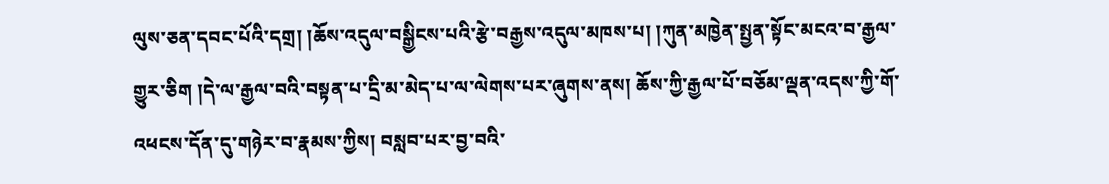ལུས་ཅན་དབང་པོའི་དགྲ། །ཆོས་འདུལ་བསྒྱིངས་པའི་རྩེ་བརྒྱས་འདུལ་མཁས་པ། །ཀུན་མཁྱེན་སྤྱན་སྟོང་མངའ་བ་རྒྱལ་གྱུར་ཅིག །དེ་ལ་རྒྱལ་བའི་བསྟན་པ་དྲི་མ་མེད་པ་ལ་ལེགས་པར་ཞུགས་ནས། ཆོས་ཀྱི་རྒྱལ་པོ་བཅོམ་ལྡན་འདས་ཀྱི་གོ་འཕངས་དོན་དུ་གཉེར་བ་རྣམས་ཀྱིས། བསླབ་པར་བྱ་བའི་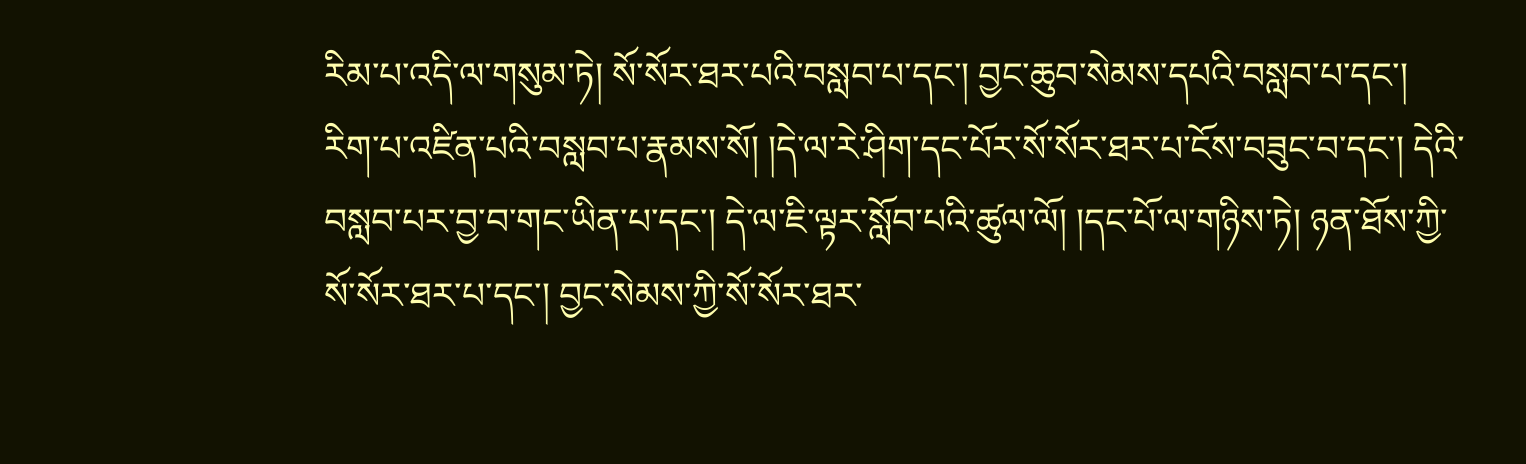རིམ་པ་འདི་ལ་གསུམ་ཏེ། སོ་སོར་ཐར་པའི་བསླབ་པ་དང་། བྱང་ཆུབ་སེམས་དཔའི་བསླབ་པ་དང་། རིག་པ་འཛིན་པའི་བསླབ་པ་རྣམས་སོ། །དེ་ལ་རེ་ཤིག་དང་པོར་སོ་སོར་ཐར་པ་ངོས་བཟུང་བ་དང་། དེའི་བསླབ་པར་བྱ་བ་གང་ཡིན་པ་དང་། དེ་ལ་ཇི་ལྟར་སློབ་པའི་ཚུལ་ལོ། །དང་པོ་ལ་གཉིས་ཏེ། ཉན་ཐོས་ཀྱི་སོ་སོར་ཐར་པ་དང་། བྱང་སེམས་ཀྱི་སོ་སོར་ཐར་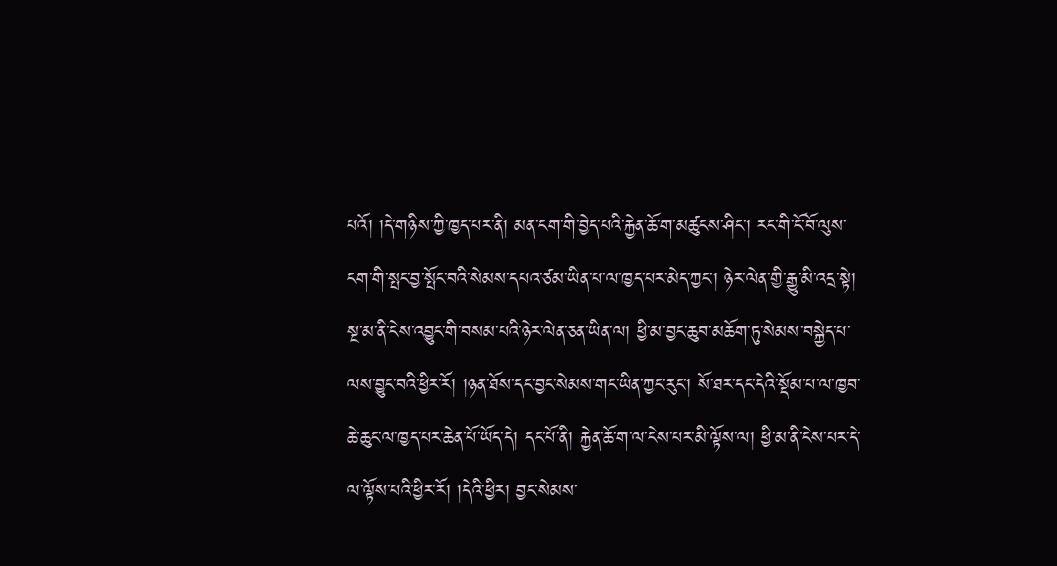པའོ། །དེ་གཉིས་ཀྱི་ཁྱད་པར་ནི། མན་ངག་གི་བྱེད་པའི་རྐྱེན་ཆོ་ག་མཚུངས་ཤིང་། རང་གི་ངོ་བོ་ལུས་ངག་གི་སྤང་བྱ་སྤོང་བའི་སེམས་དཔའ་ཙམ་ཡིན་པ་ལ་ཁྱད་པར་མེད་ཀྱང་། ཉེར་ལེན་གྱི་རྒྱུ་མི་འདྲ་སྟེ། སྔ་མ་ནི་ངེས་འབྱུང་གི་བསམ་པའི་ཉེར་ལེན་ཅན་ཡིན་ལ། ཕྱི་མ་བྱང་ཆུབ་མཆོག་ཏུ་སེམས་བསྐྱེད་པ་ལས་བྱུང་བའི་ཕྱིར་རོ། །ཉན་ཐོས་དང་བྱང་སེམས་གང་ཡིན་ཀྱང་རུང་། སོ་ཐར་དང་དེའི་སྡོམ་པ་ལ་ཁྱབ་ཆེ་ཆུང་ལ་ཁྱད་པར་ཆེན་པོ་ཡོད་དེ། དང་པོ་ནི། རྐྱེན་ཆོ་ག་ལ་ངེས་པར་མི་ལྟོས་ལ། ཕྱི་མ་ནི་ངེས་པར་དེ་ལ་ལྟོས་པའི་ཕྱིར་རོ། །དེའི་ཕྱིར། བྱང་སེམས་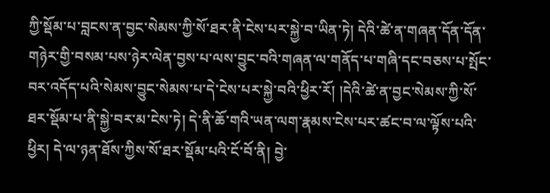ཀྱི་སྡོམ་པ་བླངས་ན་བྱང་སེམས་ཀྱི་སོ་ཐར་ནི་ངེས་པར་སྐྱེ་བ་ཡིན་ཏེ། དེའི་ཚེ་ན་གཞན་དོན་དོན་གཉེར་གྱི་བསམ་པས་ཉེར་ལེན་བྱས་པ་ལས་བྱུང་བའི་གཞན་ལ་གནོད་པ་གཞི་དང་བཅས་པ་སྤོང་བར་འདོད་པའི་སེམས་བྱུང་སེམས་པ་དེ་ངེས་པར་སྐྱེ་བའི་ཕྱིར་རོ། །དེའི་ཚེ་ན་བྱང་སེམས་ཀྱི་སོ་ཐར་སྡོམ་པ་ནི་སྐྱེ་བར་མ་ངེས་ཏེ། དེ་ནི་ཆོ་གའི་ཡན་ལག་རྣམས་ངེས་པར་ཚང་བ་ལ་ལྟོས་པའི་ཕྱིར། དེ་ལ་ཉན་ཐོས་ཀྱིས་སོ་ཐར་སྡོམ་པའི་ངོ་བོ་ནི། བྱེ་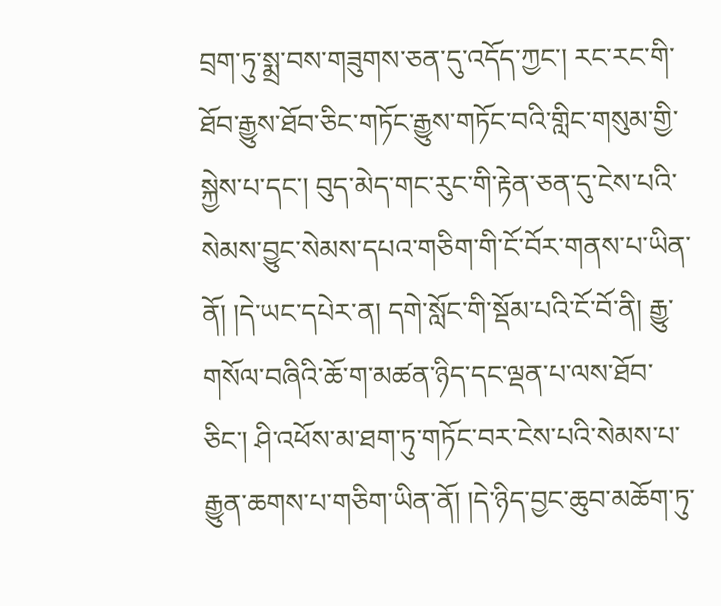བྲག་ཏུ་སྨྲ་བས་གཟུགས་ཅན་དུ་འདོད་ཀྱང་། རང་རང་གི་ཐོབ་རྒྱུས་ཐོབ་ཅིང་གཏོང་རྒྱུས་གཏོང་བའི་གླིང་གསུམ་གྱི་སྐྱེས་པ་དང་། བུད་མེད་གང་རུང་གི་རྟེན་ཅན་དུ་ངེས་པའི་སེམས་བྱུང་སེམས་དཔའ་གཅིག་གི་ངོ་བོར་གནས་པ་ཡིན་ནོ། །དེ་ཡང་དཔེར་ན། དགེ་སློང་གི་སྡོམ་པའི་ངོ་བོ་ནི། རྒྱུ་གསོལ་བཞིའི་ཆོ་ག་མཚན་ཉིད་དང་ལྡན་པ་ལས་ཐོབ་ཅིང་། ཤི་འཕོས་མ་ཐག་ཏུ་གཏོང་བར་ངེས་པའི་སེམས་པ་རྒྱུན་ཆགས་པ་གཅིག་ཡིན་ནོ། །དེ་ཉིད་བྱང་ཆུབ་མཆོག་ཏུ་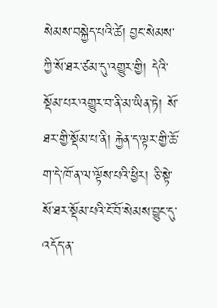སེམས་བསྐྱེད་པའི་ཚེ། བྱང་སེམས་ཀྱི་སོ་ཐར་ཙམ་དུ་འགྱུར་གྱི། དེའི་སྡོམ་པར་འགྱུར་བ་ནི་མ་ཡིན་ཏེ། སོ་ཐར་གྱི་སྡོམ་པ་ནི། རྐྱེན་ད་ལྟར་གྱི་ཆོ་ག་དེ་ཁོ་ན་ལ་ལྟོས་པའི་ཕྱིར། ཅི་སྟེ་སོ་ཐར་སྡོམ་པའི་ངོ་བོ་སེམས་བྱུང་དུ་འདོད་ན་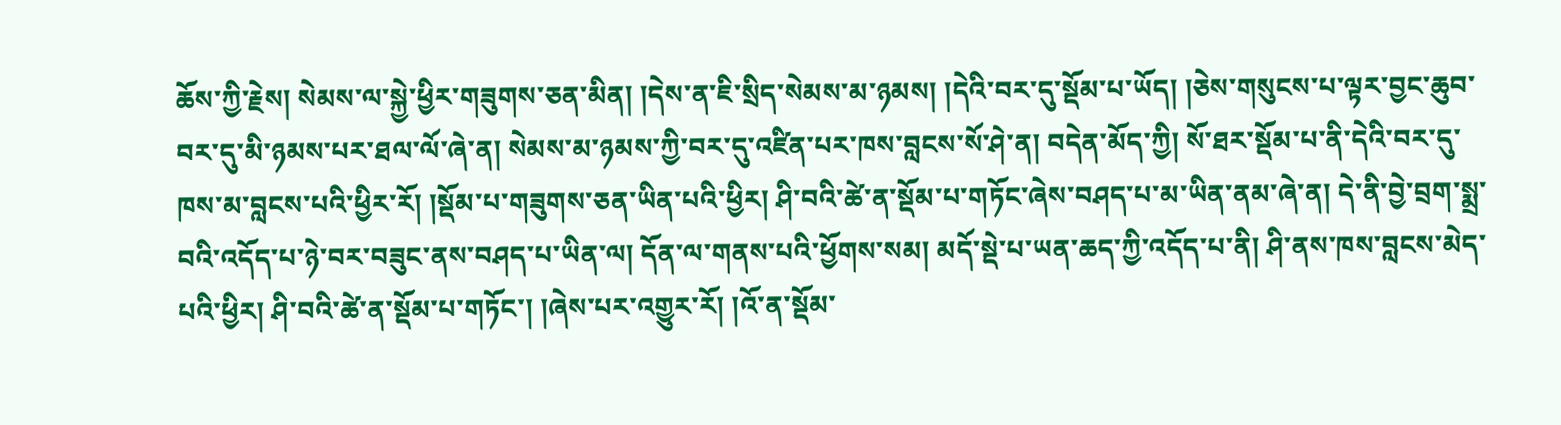ཆོས་ཀྱི་རྗེས། སེམས་ལ་སྐྱེ་ཕྱིར་གཟུགས་ཅན་མིན། །དེས་ན་ཇི་སྲིད་སེམས་མ་ཉམས། །དེའི་བར་དུ་སྡོམ་པ་ཡོད། །ཅེས་གསུངས་པ་ལྟར་བྱང་ཆུབ་བར་དུ་མི་ཉམས་པར་ཐལ་ལོ་ཞེ་ན། སེམས་མ་ཉམས་ཀྱི་བར་དུ་འཛིན་པར་ཁས་བླངས་སོ་ཤེ་ན། བདེན་མོད་ཀྱི། སོ་ཐར་སྡོམ་པ་ནི་དེའི་བར་དུ་ཁས་མ་བླངས་པའི་ཕྱིར་རོ། །སྡོམ་པ་གཟུགས་ཅན་ཡིན་པའི་ཕྱིར། ཤི་བའི་ཚེ་ན་སྡོམ་པ་གཏོང་ཞེས་བཤད་པ་མ་ཡིན་ནམ་ཞེ་ན། དེ་ནི་བྱེ་བྲག་སྨྲ་བའི་འདོད་པ་ཉེ་བར་བཟུང་ནས་བཤད་པ་ཡིན་ལ། དོན་ལ་གནས་པའི་ཕྱོགས་སམ། མདོ་སྡེ་པ་ཡན་ཆད་ཀྱི་འདོད་པ་ནི། ཤི་ནས་ཁས་བླངས་མེད་པའི་ཕྱིར། ཤི་བའི་ཚེ་ན་སྡོམ་པ་གཏོང་། །ཞེས་པར་འགྱུར་རོ། །འོ་ན་སྡོམ་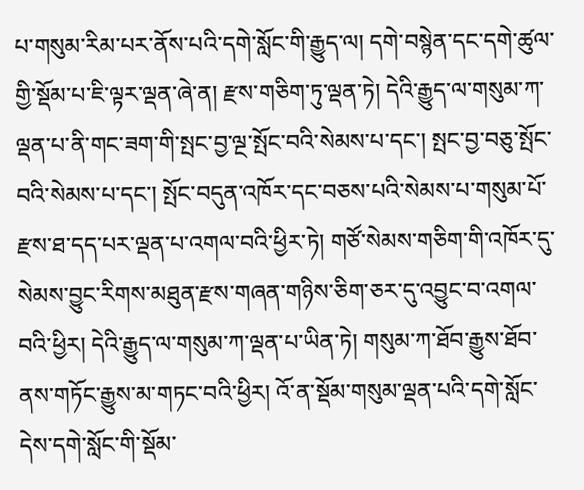པ་གསུམ་རིམ་པར་ནོས་པའི་དགེ་སློང་གི་རྒྱུད་ལ། དགེ་བསྙེན་དང་དགེ་ཚུལ་གྱི་སྡོམ་པ་ཇི་ལྟར་ལྡན་ཞེ་ན། རྫས་གཅིག་ཏུ་ལྡན་ཏེ། དེའི་རྒྱུད་ལ་གསུམ་ཀ་ལྡན་པ་ནི་གང་ཟག་གི་སྤང་བྱ་ལྔ་སྤོང་བའི་སེམས་པ་དང་། སྤང་བྱ་བཅུ་སྤོང་བའི་སེམས་པ་དང་། སྤོང་བདུན་འཁོར་དང་བཅས་པའི་སེམས་པ་གསུམ་པོ་རྫས་ཐ་དད་པར་ལྡན་པ་འགལ་བའི་ཕྱིར་ཏེ། གཙོ་སེམས་གཅིག་གི་འཁོར་དུ་སེམས་བྱུང་རིགས་མཐུན་རྫས་གཞན་གཉིས་ཅིག་ཅར་དུ་འབྱུང་བ་འགལ་བའི་ཕྱིར། དེའི་རྒྱུད་ལ་གསུམ་ཀ་ལྡན་པ་ཡིན་ཏེ། གསུམ་ཀ་ཐོབ་རྒྱུས་ཐོབ་ནས་གཏོང་རྒྱུས་མ་གཏང་བའི་ཕྱིར། འོ་ན་སྡོམ་གསུམ་ལྡན་པའི་དགེ་སློང་དེས་དགེ་སློང་གི་སྡོམ་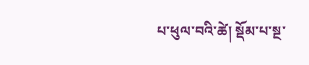པ་ཕུལ་བའི་ཚེ། སྡོམ་པ་སྔ་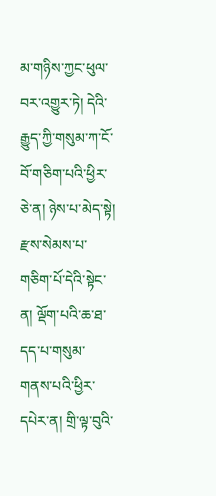མ་གཉིས་ཀྱང་ཕུལ་བར་འགྱུར་ཏེ། དེའི་རྒྱུད་ཀྱི་གསུམ་ཀ་ངོ་བོ་གཅིག་པའི་ཕྱིར་ཅེ་ན། ཉེས་པ་མེད་སྟེ། རྫས་སེམས་པ་གཅིག་པོ་དེའི་སྟེང་ན། ལྡོག་པའི་ཆ་ཐ་དད་པ་གསུམ་གནས་པའི་ཕྱིར་དཔེར་ན། གྲི་ལྟ་བུའི་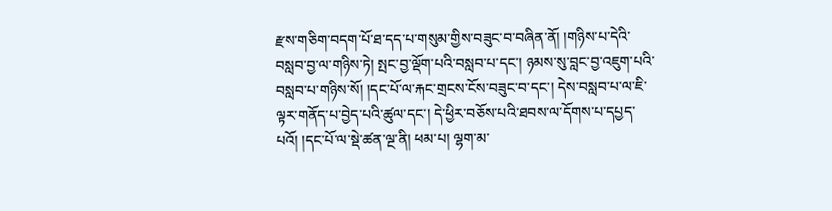རྫས་གཅིག་བདག་པོ་ཐ་དད་པ་གསུམ་གྱིས་བཟུང་བ་བཞིན་ནོ། །གཉིས་པ་དེའི་བསླབ་བྱ་ལ་གཉིས་ཏེ། སྤང་བྱ་ལྡོག་པའི་བསླབ་པ་དང་། ཉམས་སུ་བླང་བྱ་འཇུག་པའི་བསླབ་པ་གཉིས་སོ། །དང་པོ་ལ་རྐང་གྲངས་ངོས་བཟུང་བ་དང་། དེས་བསླབ་པ་ལ་ཇི་ལྟར་གནོད་པ་བྱེད་པའི་ཚུལ་དང་། དེ་ཕྱིར་བཅོས་པའི་ཐབས་ལ་དོགས་པ་དཔྱད་པའོ། །དང་པོ་ལ་སྡེ་ཚན་ལྔ་ནི། ཕམ་པ། ལྷག་མ་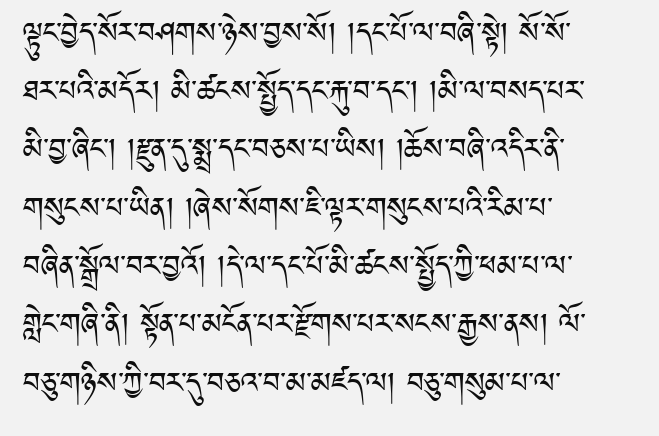ལྟུང་བྱེད་སོར་བཤགས་ཉེས་བྱས་སོ། །དང་པོ་ལ་བཞི་སྟེ། སོ་སོ་ཐར་པའི་མདོར། མི་ཚངས་སྤྱོད་དང་རྐུ་བ་དང་། །མི་ལ་བསད་པར་མི་བྱ་ཞིང་། །རྫུན་དུ་སྨྲ་དང་བཅས་པ་ཡིས། །ཆོས་བཞི་འདིར་ནི་གསུངས་པ་ཡིན། །ཞེས་སོགས་ཇི་ལྟར་གསུངས་པའི་རིམ་པ་བཞིན་སྒྲོལ་བར་བྱའོ། །དེ་ལ་དང་པོ་མི་ཚངས་སྤྱོད་ཀྱི་ཕམ་པ་ལ་གླེང་གཞི་ནི། སྟོན་པ་མངོན་པར་རྫོགས་པར་སངས་རྒྱས་ནས། ལོ་བཅུ་གཉིས་ཀྱི་བར་དུ་བཅའ་བ་མ་མཛད་ལ། བཅུ་གསུམ་པ་ལ་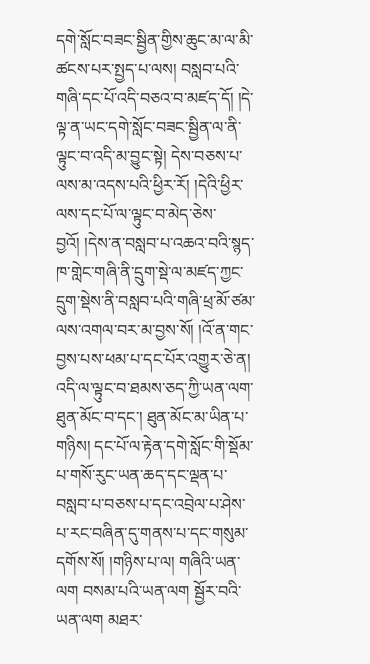དགེ་སློང་བཟང་སྦྱིན་གྱིས་ཆུང་མ་ལ་མི་ཚངས་པར་སྤྱད་པ་ལས། བསླབ་པའི་གཞི་དང་པོ་འདི་བཅའ་བ་མཛད་དོ། །དེ་ལྟ་ན་ཡང་དགེ་སློང་བཟང་སྦྱིན་ལ་ནི་ལྟུང་བ་འདི་མ་བྱུང་སྟེ། དེས་བཅས་པ་ལས་མ་འདས་པའི་ཕྱིར་རོ། །དེའི་ཕྱིར་ལས་དང་པོ་ལ་ལྟུང་བ་མེད་ཅེས་བྱའོ། །དེས་ན་བསླབ་པ་འཆའ་བའི་སྙད་ཁ་གླེང་གཞི་ནི་དྲུག་སྡེ་ལ་མཛད་ཀྱང་དྲུག་སྡེས་ནི་བསླབ་པའི་གཞི་ཕྲ་མོ་ཙམ་ལས་འགལ་བར་མ་བྱས་སོ། །འོ་ན་གང་བྱས་པས་ཕམ་པ་དང་པོར་འགྱུར་ཅེ་ན། འདི་ལ་ལྟུང་བ་ཐམས་ཅད་ཀྱི་ཡན་ལག་ཐུན་མོང་བ་དང་། ཐུན་མོང་མ་ཡིན་པ་གཉིས། དང་པོ་ལ་རྟེན་དགེ་སློང་གི་སྡོམ་པ་གསོ་རུང་ཡན་ཆད་དང་ལྡན་པ་བསླབ་པ་བཅས་པ་དང་འབྲེལ་པ་ཤེས་པ་རང་བཞིན་དུ་གནས་པ་དང་གསུམ་དགོས་སོ། །གཉིས་པ་ལ། གཞིའི་ཡན་ལག བསམ་པའི་ཡན་ལག སྦྱོར་བའི་ཡན་ལག མཐར་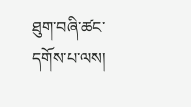ཐུག་བཞི་ཚང་དགོས་པ་ལས།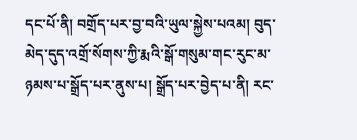དང་པོ་ནི། བགྲོད་པར་བྱ་བའི་ཡུལ་སྐྱེས་པའམ། བུད་མེད་དུད་འགྲོ་སོགས་ཀྱི་རྨའི་སྒོ་གསུམ་གང་རུང་མ་ཉམས་པ་སྒྲོད་པར་ནུས་པ། སྒྲོད་པར་བྱེད་པ་ནི། རང་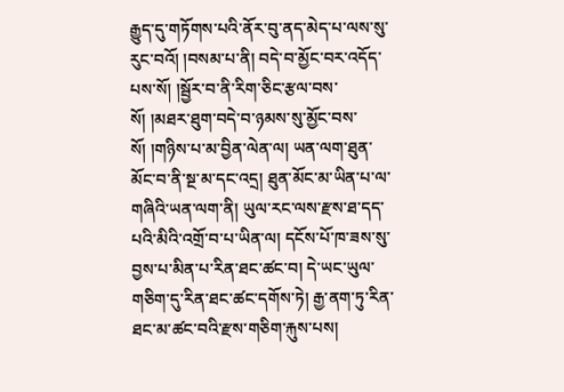རྒྱུད་དུ་གཏོགས་པའི་ནོར་བུ་ནད་མེད་པ་ལས་སུ་རུང་བའོ། །བསམ་པ་ནི། བདེ་བ་མྱོང་བར་འདོད་པས་སོ། །སྦྱོར་བ་ནི་རིག་ཅིང་རྩལ་བས་སོ། །མཐར་ཐུག་བདེ་བ་ཉམས་སུ་མྱོང་བས་སོ། །གཉིས་པ་མ་བྱིན་ལེན་ལ། ཡན་ལག་ཐུན་མོང་བ་ནི་སྔ་མ་དང་འདྲ། ཐུན་མོང་མ་ཡིན་པ་ལ་གཞིའི་ཡན་ལག་ནི། ཡུལ་རང་ལས་རྫས་ཐ་དད་པའི་མིའི་འགྲོ་བ་པ་ཡིན་ལ། དངོས་པོ་ཁ་ཟས་སུ་བྱས་པ་མིན་པ་རིན་ཐང་ཚང་བ། དེ་ཡང་ཡུལ་གཅིག་དུ་རིན་ཐང་ཚང་དགོས་ཏེ། རྒྱ་ནག་ཏུ་རིན་ཐང་མ་ཚང་བའི་རྫས་གཅིག་རྐུས་པས།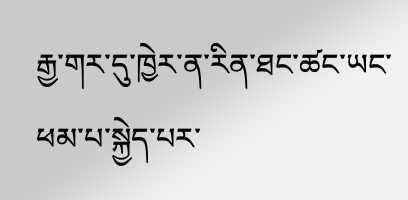རྒྱ་གར་དུ་ཁྱེར་ན་རིན་ཐང་ཚང་ཡང་ཕམ་པ་སྐྱེད་པར་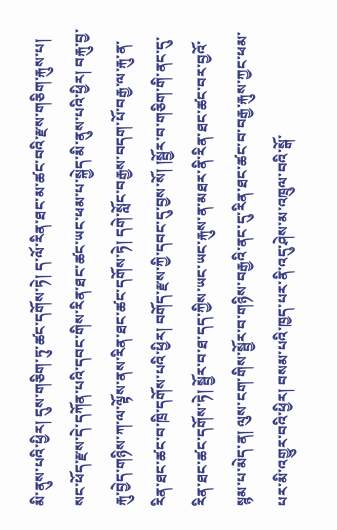མི་ནུས་པའི་ཕྱིར། དུས་གཅིག་ཏུ་ཚང་དགོས་ཏེ། ད་ལོ་རིན་ཐང་མ་ཚང་བའི་རྫས་གཅིག་རྐུས་པ། སང་ཕོད་རྫས་དེ་དཀོན་པའི་དབང་གིས་རིན་ཐང་ཚང་ཡང་ཕམ་པ་སྐྱེད་མི་ནུས་པའི་ཕྱིར། བརྐུ་བྱ་རྐུ་བྱེད་གཉིས་ཀ་ལ་ལྟོས་ནས་རིན་ཐང་ཚང་དགོས་ཏེ། དགེ་སློང་བརྒྱས་བདག་པོ་བརྒྱ་ལ་རྐུ་ན་རིན་ཐང་ཚང་བ་ཁྲི་དགོས་པའི་ཕྱིར། བགོད་རྫས་ཀྱི་དབང་དུ་བྱས་སོ། །སྦྱོར་བ་གཅིག་གི་ནང་དུ་རིན་ཐང་ཚང་དགོས་ཏེ། སྦྱོར་བ་ཐ་དད་ཀྱིས་ཡང་ཡང་རྐུས་ན་མཐར་ནི་རིན་ཐང་ཚང་བར་བྱའོ་སྙམ་པ་མེད་ན། ལུས་ངག་གིས་སྦྱོར་བ་གཉིས་བརྒྱའི་ནང་དུ་རིན་ཐང་ཚང་བ་བརྒྱ་རྐུས་ཀྱང་ཕམ་པར་མི་འགྱུར་བའི་ཕྱིར། བསམ་པའི་ཁྱད་པར་ནི་འདུ་ཤེས་མ་འཁྲུལ་བའི་སྒོ་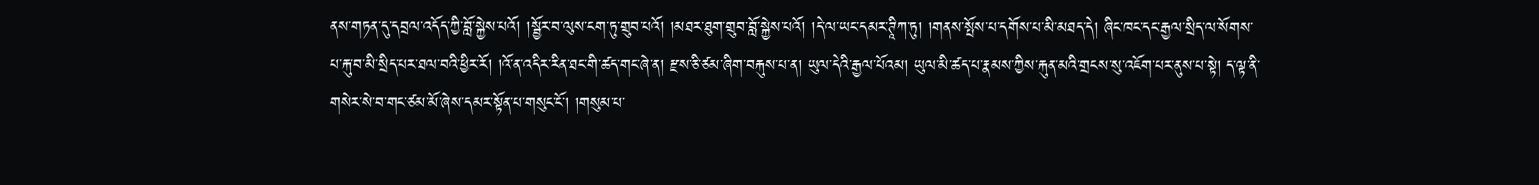ནས་གཏན་དུ་དབྲལ་འདོད་ཀྱི་བློ་སྐྱེས་པའོ། །སྦྱོར་བ་ལུས་ངག་ཏུ་གྲུབ་པའོ། །མཐར་ཐུག་གྲུབ་བློ་སྐྱེས་པའོ། །དེ་ལ་ཡང་དམར་ཊཱིཀ་ཏུ། །གནས་སྤོས་པ་དགོས་པ་མི་མཐད་དེ། ཞིང་ཁང་དང་རྒྱལ་སྲིད་ལ་སོགས་པ་རྐུ་བ་མི་སྲིད་པར་ཐལ་བའི་ཕྱིར་རོ། །འོ་ན་འདིར་རིན་ཐང་གི་ཚད་གང་ཞེ་ན། རྫས་ཅི་ཙམ་ཞིག་བརྐུས་པ་ན། ཡུལ་དེའི་རྒྱལ་པོའམ། ཡུལ་མི་ཚད་པ་རྣམས་ཀྱིས་རྐུན་མའི་གྲངས་སུ་འཇོག་པར་ནུས་པ་སྟེ། ད་ལྟ་ནི་གསེར་སེ་བ་གང་ཙམ་མོ་ཞེས་དམར་སྟོན་པ་གསུང་ངོ་། །གསུམ་པ་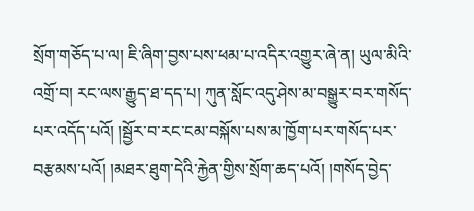སྲོག་གཅོད་པ་ལ། ཇི་ཞིག་བྱས་པས་ཕམ་པ་འདིར་འགྱུར་ཞེ་ན། ཡུལ་མིའི་འགྲོ་བ། རང་ལས་རྒྱུད་ཐ་དད་པ། ཀུན་སློང་འདུ་ཤེས་མ་བསྒྱུར་བར་གསོད་པར་འདོད་པའོ། །སྦྱོར་བ་རང་ངམ་བསྐོས་པས་མ་ཁྱོག་པར་གསོད་པར་བརྩམས་པའོ། །མཐར་ཐུག་དེའི་རྐྱེན་གྱིས་སྲོག་ཆད་པའོ། །གསོད་བྱེད་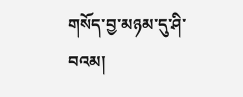གསོད་བྱ་མཉམ་དུ་ཤི་བའམ།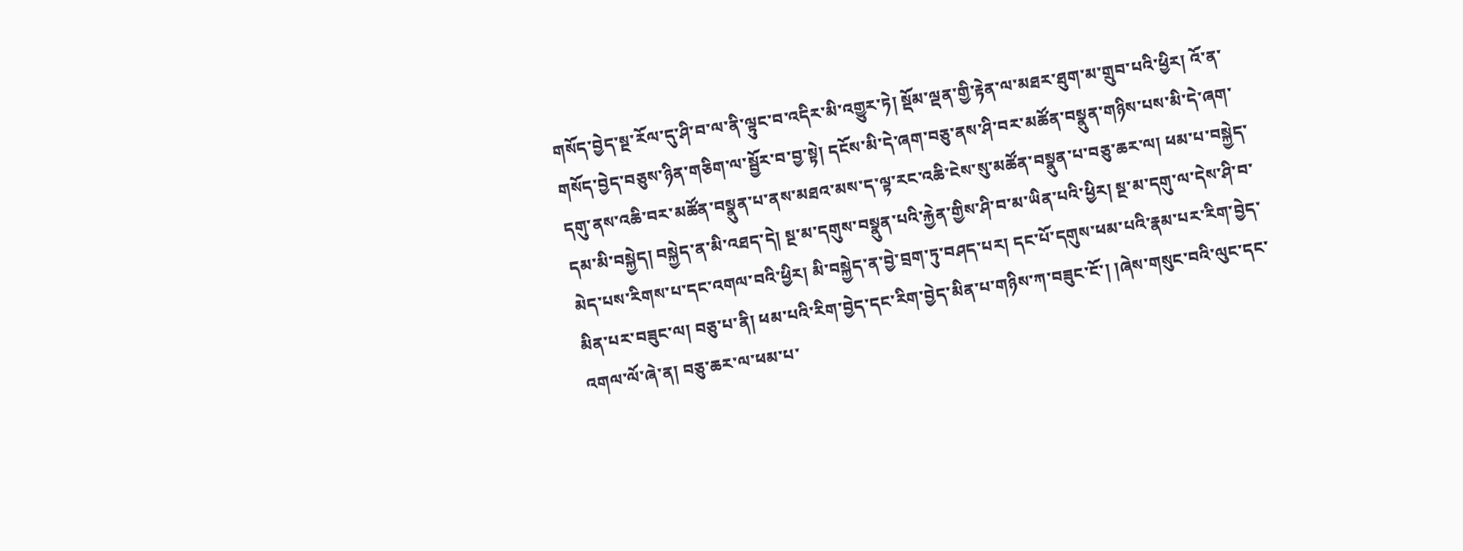གསོད་བྱེད་སྔ་རོལ་དུ་ཤི་བ་ལ་ནི་ལྟུང་བ་འདིར་མི་འགྱུར་ཏེ། སྡོམ་ལྡན་གྱི་རྟེན་ལ་མཐར་ཐུག་མ་གྲུབ་པའི་ཕྱིར། འོ་ན་གསོད་བྱེད་བཅུས་ཉིན་གཅིག་ལ་སྦྱོར་བ་བྱ་སྟེ། དངོས་མི་དེ་ཞག་བཅུ་ནས་ཤི་བར་མཚོན་བསྣུན་གཉིས་པས་མི་དེ་ཞག་དགུ་ནས་འཆི་བར་མཚོན་བསྣུན་པ་ནས་མཐའ་མས་ད་ལྟ་རང་འཆི་ངེས་སུ་མཚོན་བསྣུན་པ་བཅུ་ཆར་ལ། ཕམ་པ་བསྐྱེད་དམ་མི་བསྐྱེད། བསྐྱེད་ན་མི་འཐད་དེ། སྔ་མ་དགུས་བསྣུན་པའི་རྐྱེན་གྱིས་ཤི་བ་མ་ཡིན་པའི་ཕྱིར། སྔ་མ་དགུ་ལ་དེས་ཤི་བ་མེད་པས་རིགས་པ་དང་འགལ་བའི་ཕྱིར། མི་བསྐྱེད་ན་བྱེ་བྲག་ཏུ་བཤད་པར། དང་པོ་དགུས་ཕམ་པའི་རྣམ་པར་རིག་བྱེད་མིན་པར་བཟུང་ལ། བཅུ་པ་ནི། ཕམ་པའི་རིག་བྱེད་དང་རིག་བྱེད་མིན་པ་གཉིས་ཀ་བཟུང་ངོ་། །ཞེས་གསུང་བའི་ལུང་དང་འགལ་ལོ་ཞེ་ན། བཅུ་ཆར་ལ་ཕམ་པ་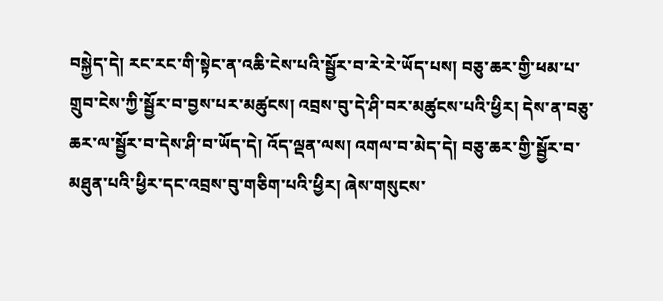བསྐྱེད་དེ། རང་རང་གི་སྟེང་ན་འཆི་ངེས་པའི་སྦྱོར་བ་རེ་རེ་ཡོད་པས། བཅུ་ཆར་གྱི་ཕམ་པ་གྲུབ་ངེས་ཀྱི་སྦྱོར་བ་བྱས་པར་མཚུངས། འབྲས་བུ་དེ་ཤི་བར་མཚུངས་པའི་ཕྱིར། དེས་ན་བཅུ་ཆར་ལ་སྦྱོར་བ་དེས་ཤི་བ་ཡོད་དེ། འོད་ལྡན་ལས། འགལ་བ་མེད་དེ། བཅུ་ཆར་གྱི་སྦྱོར་བ་མཐུན་པའི་ཕྱིར་དང་འབྲས་བུ་གཅིག་པའི་ཕྱིར། ཞེས་གསུངས་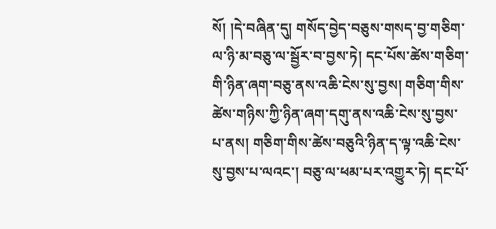སོ། །དེ་བཞིན་དུ། གསོད་བྱེད་བཅུས་གསད་བྱ་གཅིག་ལ་ཉི་མ་བཅུ་ལ་སྦྱོར་བ་བྱས་ཏེ། དང་པོས་ཚེས་གཅིག་གི་ཉིན་ཞག་བཅུ་ནས་འཆི་ངེས་སུ་བྱས། གཅིག་གིས་ཚེས་གཉིས་ཀྱི་ཉིན་ཞག་དགུ་ནས་འཆི་ངེས་སུ་བྱས་པ་ནས། གཅིག་གིས་ཚེས་བཅུའི་ཉིན་ད་ལྟ་འཆི་ངེས་སུ་བྱས་པ་ལའང་། བཅུ་ལ་ཕམ་པར་འགྱུར་ཏེ། དང་པོ་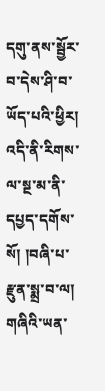དགུ་ནས་སྦྱོར་བ་དེས་ཤི་བ་ཡོད་པའི་ཕྱིར། འདི་ནི་རིགས་ལ་སྔ་མ་ནི་དཔྱད་དགོས་སོ། །བཞི་པ་རྫུན་སྨྲ་བ་ལ། གཞིའི་ཡན་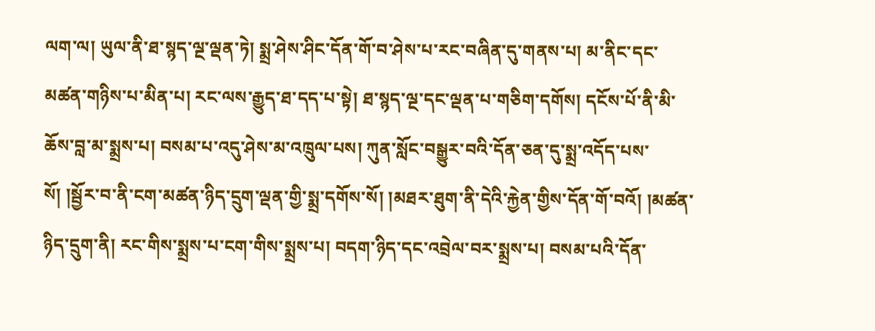ལག་ལ། ཡུལ་ནི་ཐ་སྙད་ལྔ་ལྡན་ཏེ། སྨྲ་ཤེས་ཤིང་དོན་གོ་བ་ཤེས་པ་རང་བཞིན་དུ་གནས་པ། མ་ནིང་དང་མཚན་གཉིས་པ་མིན་པ། རང་ལས་རྒྱུད་ཐ་དད་པ་སྟེ། ཐ་སྙད་ལྔ་དང་ལྡན་པ་གཅིག་དགོས། དངོས་པོ་ནི་མི་ཆོས་བླ་མ་སྨྲས་པ། བསམ་པ་འདུ་ཤེས་མ་འཁྲུལ་པས། ཀུན་སློང་བསྒྱུར་བའི་དོན་ཅན་དུ་སྨྲ་འདོད་པས་སོ། །སྦྱོར་བ་ནི་ངག་མཚན་ཉིད་དྲུག་ལྡན་གྱི་སྨྲ་དགོས་སོ། །མཐར་ཐུག་ནི་དེའི་རྐྱེན་གྱིས་དོན་གོ་བའོ། །མཚན་ཉིད་དྲུག་ནི། རང་གིས་སྨྲས་པ་ངག་གིས་སྨྲས་པ། བདག་ཉིད་དང་འབྲེལ་བར་སྨྲས་པ། བསམ་པའི་དོན་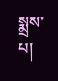སྨྲས་པ།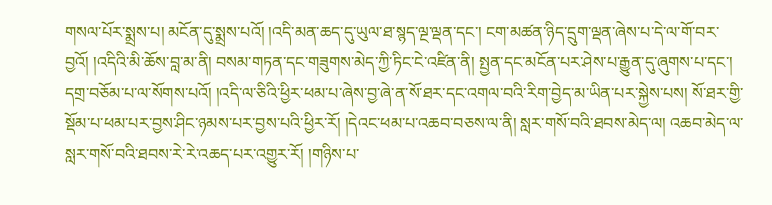གསལ་པོར་སྨྲས་པ། མངོན་དུ་སྨྲས་པའོ། །འདི་མན་ཆད་དུ་ཡུལ་ཐ་སྙད་ལྔ་ལྡན་དང་། ངག་མཚན་ཉིད་དྲུག་ལྡན་ཞེས་པ་དེ་ལ་གོ་བར་བྱའོ། །འདིའི་མི་ཆོས་བླ་མ་ནི། བསམ་གཏན་དང་གཟུགས་མེད་ཀྱི་ཏིང་ངེ་འཛིན་ནི། སྤྱན་དང་མངོན་པར་ཤེས་པ་རྒྱུན་དུ་ཞུགས་པ་དང་། དགྲ་བཅོམ་པ་ལ་སོགས་པའོ། །འདི་ལ་ཅིའི་ཕྱིར་ཕམ་པ་ཞེས་བྱ་ཞེ་ན་སོ་ཐར་དང་འགལ་བའི་རིག་བྱེད་མ་ཡིན་པར་སྐྱེས་པས། སོ་ཐར་གྱི་སྡོམ་པ་ཕམ་པར་བྱས་ཤིང་ཉམས་པར་བྱས་པའི་ཕྱིར་རོ། །དེའང་ཕམ་པ་འཆབ་བཅས་ལ་ནི། སླར་གསོ་བའི་ཐབས་མེད་ལ། འཆབ་མེད་ལ་སླར་གསོ་བའི་ཐབས་རེ་རེ་འཆད་པར་འགྱུར་རོ། །གཉིས་པ་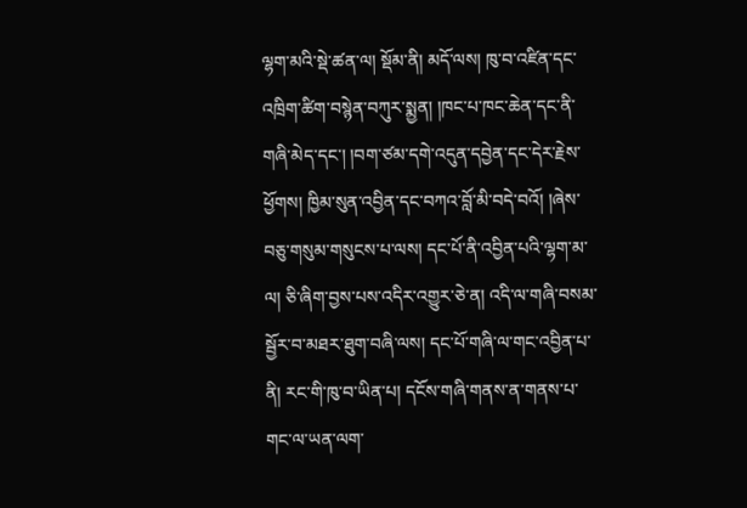ལྷག་མའི་སྡེ་ཚན་ལ། སྡོམ་ནི། མདོ་ལས། ཁུ་བ་འཛིན་དང་འཁྲིག་ཚིག་བསྙེན་བཀུར་སྨྱན། །ཁང་པ་ཁང་ཆེན་དང་ནི་གཞི་མེད་དང་། །བག་ཙམ་དགེ་འདུན་དབྱེན་དང་དེར་རྗེས་ཕྱོགས། ཁྱིམ་སུན་འབྱིན་དང་བཀའ་བློ་མི་བདེ་བའོ། །ཞེས་བཅུ་གསུམ་གསུངས་པ་ལས། དང་པོ་ནི་འབྱིན་པའི་ལྷག་མ་ལ། ཅི་ཞིག་བྱས་པས་འདིར་འགྱུར་ཅེ་ན། འདི་ལ་གཞི་བསམ་སྦྱོར་བ་མཐར་ཐུག་བཞི་ལས། དང་པོ་གཞི་ལ་གང་འབྱིན་པ་ནི། རང་གི་ཁུ་བ་ཡིན་པ། དངོས་གཞི་གནས་ན་གནས་པ་གང་ལ་ཡན་ལག་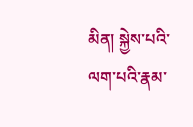མིན། སྐྱེས་པའི་ལག་པའི་རྣམ་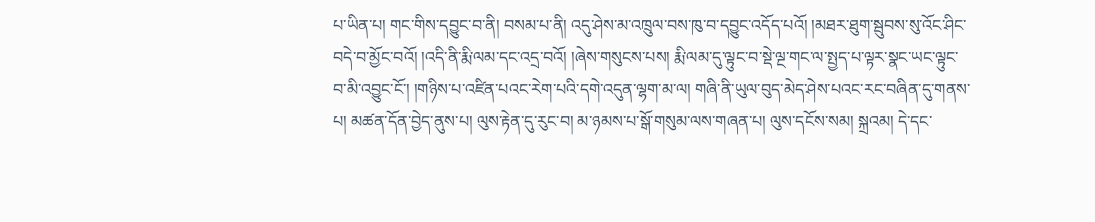པ་ཡིན་པ། གང་གིས་དབྱུང་བ་ནི། བསམ་པ་ནི། འདུ་ཤེས་མ་འཁྲུལ་བས་ཁུ་བ་དབྱུང་འདོད་པའོ། །མཐར་ཐུག་སྦུབས་སུ་འོང་ཤིང་བདེ་བ་མྱོང་བའོ། །འདི་ནི་རྨི་ལམ་དང་འདྲ་བའོ། །ཞེས་གསུངས་པས། རྨི་ལམ་དུ་ལྟུང་བ་སྡེ་ལྔ་གང་ལ་སྤྱད་པ་ལྟར་སྣང་ཡང་ལྟུང་བ་མི་འབྱུང་ངོ་། །གཉིས་པ་འཛིན་པའང་རེག་པའི་དགེ་འདུན་ལྷག་མ་ལ། གཞི་ནི་ཡུལ་བུད་མེད་ཤེས་པའང་རང་བཞིན་དུ་གནས་པ། མཚན་དོན་བྱེད་ནུས་པ། ལུས་རྟེན་དུ་རུང་བ། མ་ཉམས་པ་སྒོ་གསུམ་ལས་གཞན་པ། ལུས་དངོས་སམ། སྐྲའམ། དེ་དང་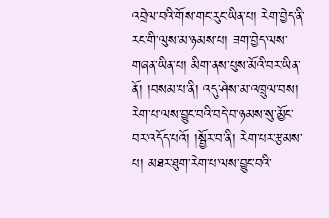འབྲེལ་བའི་གོས་གང་རུང་ཡིན་པ། རེག་བྱེད་ནི་རང་གི་ལུས་མ་ཉམས་པ། ཟག་བྱེད་ལས་གཞན་ཡིན་པ། མིག་ནས་པུས་མོའི་བར་ཡིན་ནོ། །བསམ་པ་ནི། འདུ་ཤེས་མ་འཁྲུལ་བས། རེག་པ་ལས་བྱུང་བའི་བདེ་བ་ཉམས་སུ་མྱོང་བར་འདོད་པའོ། །སྦྱོར་བ་ནི། རེག་པར་རྩམས་པ། མཐར་ཐུག་རེག་པ་ལས་བྱུང་བའི་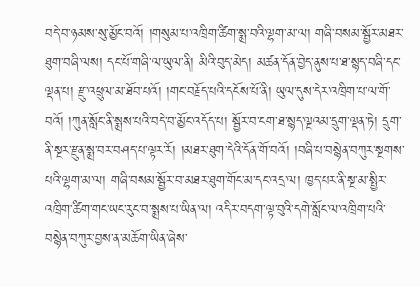བདེ་བ་ཉམས་སུ་མྱོང་བའོ། །གསུམ་པ་འཁྲིག་ཚིག་སྨྲ་བའི་ལྷག་མ་ལ། གཞི་བསམ་སྦྱོར་མཐར་ཐུག་བཞི་ལས། དང་པོ་གཞི་ལ་ཡུལ་ནི། མིའི་བུད་མེད། མཚན་དོན་བྱེད་ནུས་པ་ཐ་སྙད་བཞི་དང་ལྡན་པ། རྫུ་འཕྲུལ་མ་ཐོབ་པའོ། །གང་བརྗོད་པའི་དངོས་པོ་ནི། ཡུལ་དུས་དེར་འཁྲིག་པ་ལ་གོ་བའོ། །ཀུན་སློང་ནི་སྨྲས་པའི་བདེ་བ་མྱོང་འདོད་པ། སྦྱོར་བ་ངག་ཐ་སྙད་ལྔའམ་དྲུག་ལྡན་ཏེ། དྲུག་ནི་སྔར་རྫུན་སྨྲ་བར་བཤད་པ་ལྟར་རོ། །མཐར་ཐུག་དེའི་དོན་གོ་བའོ། །བཞི་པ་བསྙེན་བཀུར་སྔགས་པའི་ལྷག་མ་ལ། གཞི་བསམ་སྦྱོར་བ་མཐར་ཐུག་གོང་མ་དང་འདྲ་ལ། ཁྱད་པར་ནི་སྔ་མ་སྤྱིར་འཁྲིག་ཚིག་གང་ཡང་རུང་བ་སྨྲས་པ་ཡིན་ལ། འདིར་བདག་ལྟ་བུའི་དགེ་སློང་ལ་འཁྲིག་པའི་བསྙེན་བཀུར་བྱས་ན་མཆོག་ཡིན་ཞེས་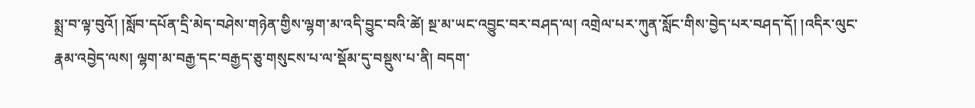སྨྲ་བ་ལྟ་བུའོ། །སློབ་དཔོན་དྲི་མེད་བཤེས་གཉེན་གྱིས་ལྷག་མ་འདི་བྱུང་བའི་ཚེ། སྔ་མ་ཡང་འབྱུང་བར་བཤད་ལ། འགྲེལ་པར་ཀུན་སློང་གིས་བྱེད་པར་བཤད་དོ། །འདིར་ལུང་རྣམ་འབྱེད་ལས། ལྷག་མ་བརྒྱ་དང་བརྒྱད་ཅུ་གསུངས་པ་ལ་སྡོམ་དུ་བསྡུས་པ་ནི། བདག་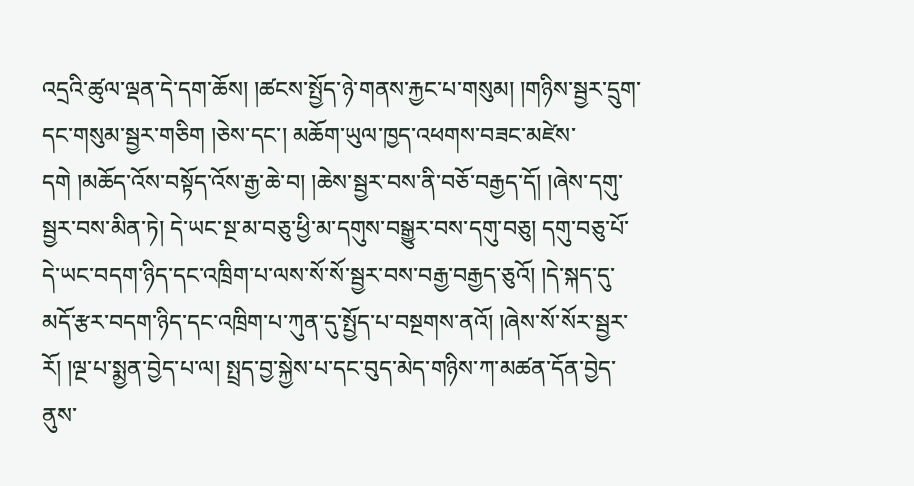འདྲའི་ཚུལ་ལྡན་དེ་དག་ཆོས། །ཚངས་སྤྱོད་ཉེ་གནས་རྐྱང་པ་གསུམ། །གཉིས་སྦྱར་དྲུག་དང་གསུམ་སྦྱར་གཅིག །ཅེས་དང་། མཆོག་ཡུལ་ཁྱད་འཕགས་བཟང་མཛེས་དགེ །མཆོད་འོས་བསྟོད་འོས་རྒྱ་ཆེ་བ། །ཆེས་སྦྱར་བས་ནི་བཅོ་བརྒྱད་དོ། །ཞེས་དགུ་སྦྱར་བས་མིན་ཏེ། དེ་ཡང་སྔ་མ་བཅུ་ཕྱི་མ་དགུས་བསྒྱུར་བས་དགུ་བཅུ། དགུ་བཅུ་པོ་དེ་ཡང་བདག་ཉིད་དང་འཁྲིག་པ་ལས་སོ་སོ་སྦྱར་བས་བརྒྱ་བརྒྱད་ཅུའོ། །དེ་སྐད་དུ་མདོ་རྩར་བདག་ཉིད་དང་འཁྲིག་པ་ཀུན་དུ་སྤྱོད་པ་བསྔགས་ནའོ། །ཞེས་སོ་སོར་སྦྱར་རོ། །ལྔ་པ་སྨྱན་བྱེད་པ་ལ། སྤྲད་བྱ་སྐྱེས་པ་དང་བུད་མེད་གཉིས་ཀ་མཚན་དོན་བྱེད་ནུས་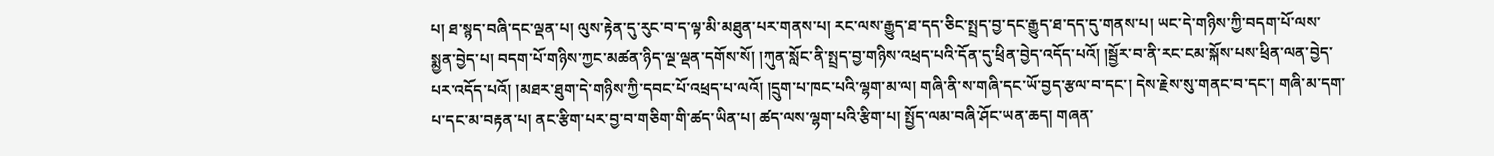པ། ཐ་སྙད་བཞི་དང་ལྡན་པ། ལུས་རྟེན་དུ་རུང་བ་ད་ལྟ་མི་མཐུན་པར་གནས་པ། རང་ལས་རྒྱུད་ཐ་དད་ཅིང་སྤྲད་བྱ་དང་རྒྱུད་ཐ་དད་དུ་གནས་པ། ཡང་དེ་གཉིས་ཀྱི་བདག་པོ་ལས་སྨྱན་བྱེད་པ། བདག་པོ་གཉིས་ཀྱང་མཚན་ཉིད་ལྔ་ལྡན་དགོས་སོ། །ཀུན་སློང་ནི་སྤྲད་བྱ་གཉིས་འཕྲད་པའི་དོན་དུ་ཕྲིན་བྱེད་འདོད་པའོ། །སྦྱོར་བ་ནི་རང་ངམ་སྐོས་པས་ཕྲིན་ལན་བྱེད་པར་འདོད་པའོ། །མཐར་ཐུག་དེ་གཉིས་ཀྱི་དབང་པོ་འཕྲད་པ་ལའོ། །དྲུག་པ་ཁང་པའི་ལྷག་མ་ལ། གཞི་ནི་ས་གཞི་དང་ཡོ་བྱད་རྩལ་བ་དང་། དེས་རྗེས་སུ་གནང་བ་དང་། གཞི་མ་དག་པ་དང་མ་བརྟན་པ། ནང་རྩིག་པར་བྱ་བ་གཅིག་གི་ཚད་ཡིན་པ། ཚད་ལས་ལྷག་པའི་རྩིག་པ། སྤྱོད་ལམ་བཞི་ཤོང་ཡན་ཆད། གཞན་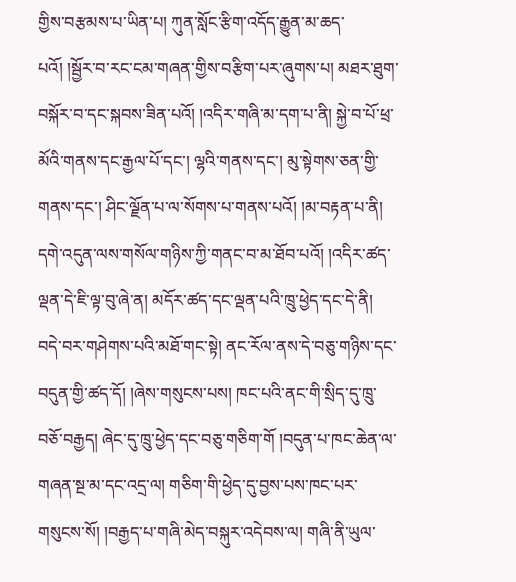གྱིས་བརྩམས་པ་ཡིན་པ། ཀུན་སློང་རྩིག་འདོད་རྒྱུན་མ་ཆད་པའོ། །སྦྱོར་བ་རང་ངམ་གཞན་གྱིས་བརྩིག་པར་ཞུགས་པ། མཐར་ཐུག་བསྐོར་བ་དང་སྐབས་ཟིན་པའོ། །འདིར་གཞི་མ་དག་པ་ནི། སྐྱེ་བ་པོ་ཕྲ་མོའི་གནས་དང་རྒྱལ་པོ་དང་། ལྷའི་གནས་དང་། མུ་སྟེགས་ཅན་གྱི་གནས་དང་། ཤིང་ལྗོན་པ་ལ་སོགས་པ་གནས་པའོ། །མ་བརྟན་པ་ནི། དགེ་འདུན་ལས་གསོལ་གཉིས་ཀྱི་གནང་བ་མ་ཐོབ་པའོ། །འདིར་ཚད་ལྡན་དེ་ཇི་ལྟ་བུ་ཞེ་ན། མདོར་ཚད་དང་ལྡན་པའི་ཁྲུ་ཕྱེད་དང་དེ་ནི། བདེ་བར་གཤེགས་པའི་མཐོ་གང་སྟེ། ནང་རོལ་ནས་དེ་བཅུ་གཉིས་དང་བདུན་གྱི་ཚད་དོ། །ཞེས་གསུངས་པས། ཁང་པའི་ནང་གི་སྲིད་དུ་ཁྲུ་བཅོ་བརྒྱད། ཞེང་དུ་ཁྲུ་ཕྱེད་དང་བཅུ་གཅིག་གོ །བདུན་པ་ཁང་ཆེན་ལ་གཞན་སྔ་མ་དང་འདྲ་ལ། གཅིག་གི་ཕྱེད་དུ་བྱས་པས་ཁང་པར་གསུངས་སོ། །བརྒྱད་པ་གཞི་མེད་བསྐུར་འདེབས་ལ། གཞི་ནི་ཡུལ་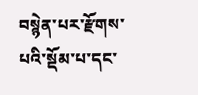བསྙེན་པར་རྫོགས་པའི་སྡོམ་པ་དང་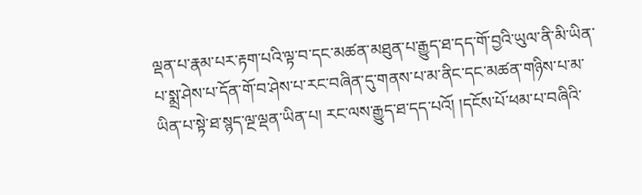ལྡན་པ་རྣམ་པར་རྟག་པའི་ལྟ་བ་དང་མཚན་མཐུན་པ་རྒྱུད་ཐ་དད་གོ་བྱའི་ཡུལ་ནི་མི་ཡིན་པ་སྨྲ་ཤེས་པ་དོན་གོ་བ་ཤེས་པ་རང་བཞིན་དུ་གནས་པ་མ་ནིང་དང་མཚན་གཉིས་པ་མ་ཡིན་པ་སྟེ་ཐ་སྙད་ལྔ་ལྡན་ཡིན་པ། རང་ལས་རྒྱུད་ཐ་དད་པའོ། །དངོས་པོ་ཕམ་པ་བཞིའི་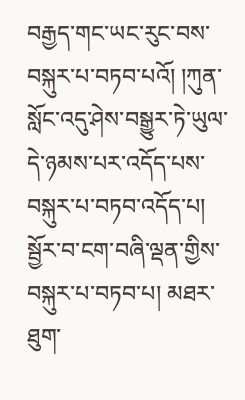བརྒྱད་གང་ཡང་རུང་བས་བསྐུར་པ་བཏབ་པའོ། །ཀུན་སློང་འདུ་ཤེས་བསྒྱུར་ཏེ་ཡུལ་དེ་ཉམས་པར་འདོད་པས་བསྐུར་པ་བཏབ་འདོད་པ། སྦྱོར་བ་ངག་བཞི་ལྡན་གྱིས་བསྐུར་པ་བཏབ་པ། མཐར་ཐུག་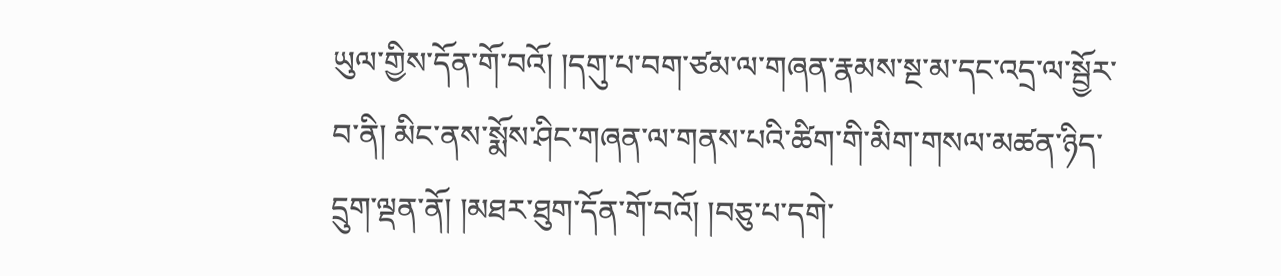ཡུལ་གྱིས་དོན་གོ་བའོ། །དགུ་པ་བག་ཙམ་ལ་གཞན་རྣམས་སྔ་མ་དང་འདྲ་ལ་སྦྱོར་བ་ནི། མིང་ནས་སྨོས་ཤིང་གཞན་ལ་གནས་པའི་ཚིག་གི་མིག་གསལ་མཚན་ཉིད་དྲུག་ལྡན་ནོ། །མཐར་ཐུག་དོན་གོ་བའོ། །བཅུ་པ་དགེ་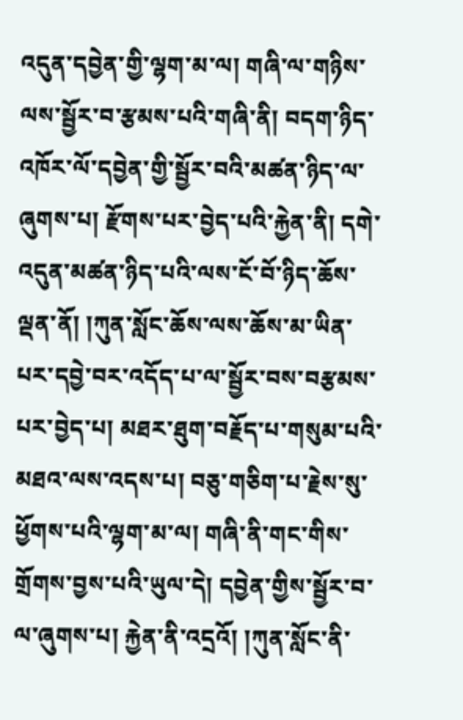འདུན་དབྱེན་གྱི་ལྷག་མ་ལ། གཞི་ལ་གཉིས་ལས་སྦྱོར་བ་རྩམས་པའི་གཞི་ནི། བདག་ཉིད་འཁོར་ལོ་དབྱེན་གྱི་སྦྱོར་བའི་མཚན་ཉིད་ལ་ཞུགས་པ། རྫོགས་པར་བྱེད་པའི་རྐྱེན་ནི། དགེ་འདུན་མཚན་ཉིད་པའི་ལས་ངོ་བོ་ཉིད་ཆོས་ལྡན་ནོ། །ཀུན་སློང་ཆོས་ལས་ཆོས་མ་ཡིན་པར་དབྱེ་བར་འདོད་པ་ལ་སྦྱོར་བས་བརྩམས་པར་བྱེད་པ། མཐར་ཐུག་བརྗོད་པ་གསུམ་པའི་མཐའ་ལས་འདས་པ། བཅུ་གཅིག་པ་རྗེས་སུ་ཕྱོགས་པའི་ལྷག་མ་ལ། གཞི་ནི་གང་གིས་གྲོགས་བྱས་པའི་ཡུལ་དེ། དབྱེན་གྱིས་སྦྱོར་བ་ལ་ཞུགས་པ། རྐྱེན་ནི་འདྲའོ། །ཀུན་སློང་ནི་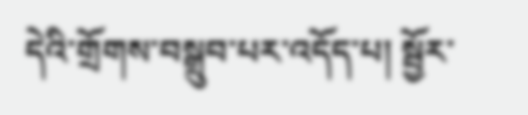དེའི་གྲོགས་བསྒྲུབ་པར་འདོད་པ། སྦྱོར་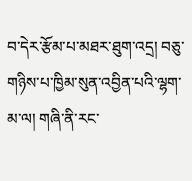བ་དེར་རྩོམ་པ་མཐར་ཐུག་འདྲ། བཅུ་གཉིས་པ་ཁྱིམ་སུན་འབྱིན་པའི་ལྷག་མ་ལ། གཞི་ནི་རང་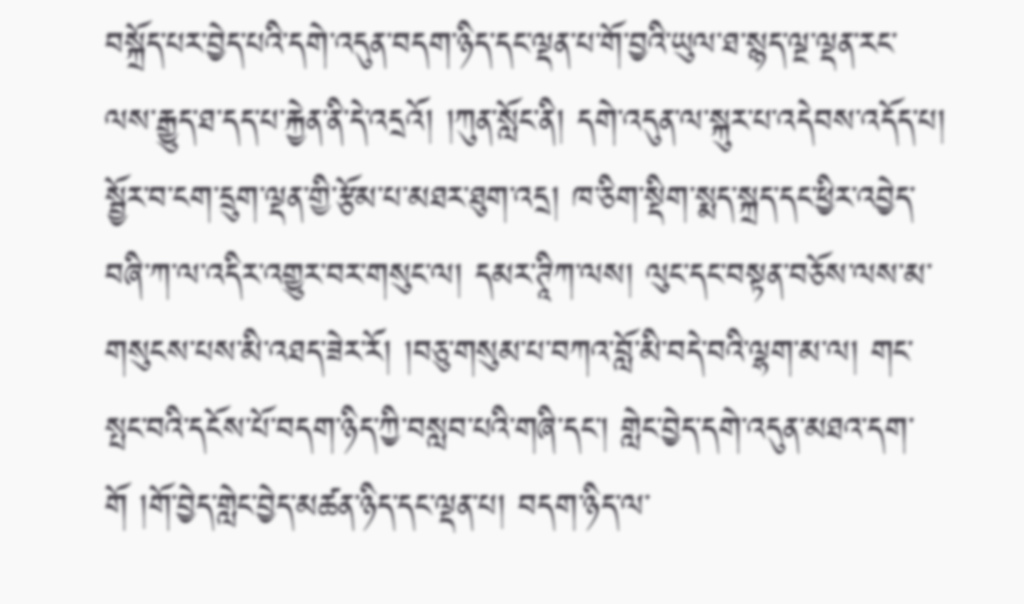བསྐྲོད་པར་བྱེད་པའི་དགེ་འདུན་བདག་ཉིད་དང་ལྡན་པ་གོ་བྱའི་ཡུལ་ཐ་སྙད་ལྔ་ལྡན་རང་ལས་རྒྱུད་ཐ་དད་པ་རྐྱེན་ནི་དེ་འདྲའོ། །ཀུན་སློང་ནི། དགེ་འདུན་ལ་སྐུར་པ་འདེབས་འདོད་པ། སྦྱོར་བ་ངག་དྲུག་ལྡན་གྱི་རྩོམ་པ་མཐར་ཐུག་འདྲ། ཁ་ཅིག་སྡིག་སྨད་སྐྲད་དང་ཕྱིར་འབྱེད་བཞི་ཀ་ལ་འདིར་འགྱུར་བར་གསུང་ལ། དམར་ཊཱིཀ་ལས། ལུང་དང་བསྟན་བཅོས་ལས་མ་གསུངས་པས་མི་འཐད་ཟེར་རོ། །བཅུ་གསུམ་པ་བཀའ་བློ་མི་བདེ་བའི་ལྷག་མ་ལ། གང་སྤང་བའི་དངོས་པོ་བདག་ཉིད་ཀྱི་བསླབ་པའི་གཞི་དང་། གླེང་བྱེད་དགེ་འདུན་མཐའ་དག་གོ །གོ་བྱེད་གླེང་བྱེད་མཚན་ཉིད་དང་ལྡན་པ། བདག་ཉིད་ལ་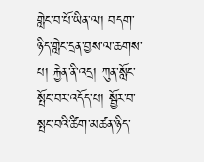གླེང་བ་པོ་ཡིན་ལ། བདག་ཉིད་གླེང་དྲན་བྱས་ལ་ཆགས་པ། རྐྱེན་ནི་འདྲ། ཀུན་སློང་སྤོང་བར་འདོད་པ། སྦྱོར་བ་སྤང་བའི་ཚིག་མཚན་ཉིད་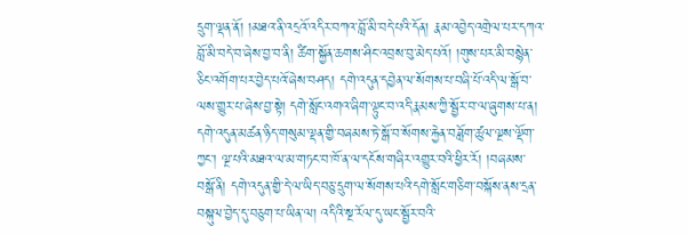དྲུག་ལྡན་ནོ། །མཐའ་ནི་འདྲའོ་འདིར་བཀའ་བློ་མི་བདེ་པའི་དོན། རྣམ་འབྱེད་འགྲེལ་པར་དཀའ་བློ་མི་བདེ་བ་ཞེས་བྱ་བ་ནི། ཚིག་སྐྱོན་ཆགས་ཤིང་འབྲས་བུ་མེད་པའོ། །གུས་པར་མི་བསྙེན་ཅིང་འགོག་པར་བྱེད་པའོ་ཞེས་བཤད། དགེ་འདུན་དབྱེན་ལ་སོགས་པ་བཞི་པོ་འདི་ལ་སྒོ་བ་ལས་གྱུར་པ་ཞེས་བྱ་སྟེ། དགེ་སློང་འགའ་ཞིག་ལྟུང་བ་འདི་རྣམས་ཀྱི་སྦྱོར་བ་ལ་ཞུགས་པ་ན། དགེ་འདུན་མཚན་ཉིད་གསུམ་ལྡན་གྱི་བཞམས་ཏེ་སྒོ་བ་སོགས་རྐྱེན་བཟློག་ཚུལ་ལྔས་ལྡོག་ཀྱང་། ལྔ་པའི་མཐའ་ལ་མ་གཏང་བ་ཁོ་ན་ལ་དངོས་གཞིར་འགྱུར་བའི་ཕྱིར་རོ། །བཞམས་བསྒོ་ནི། དགེ་འདུན་གྱི་དེ་ལ་ཡིད་བཅུ་དྲུག་ལ་སོགས་པའི་དགེ་སློང་གཅིག་བསྐོས་ནས་དྲན་བསྐུལ་བྱེད་དུ་བཅུག་པ་ཡིན་ལ། འདིའི་སྔ་རོལ་དུ་ཡང་སྦྱོར་བའི་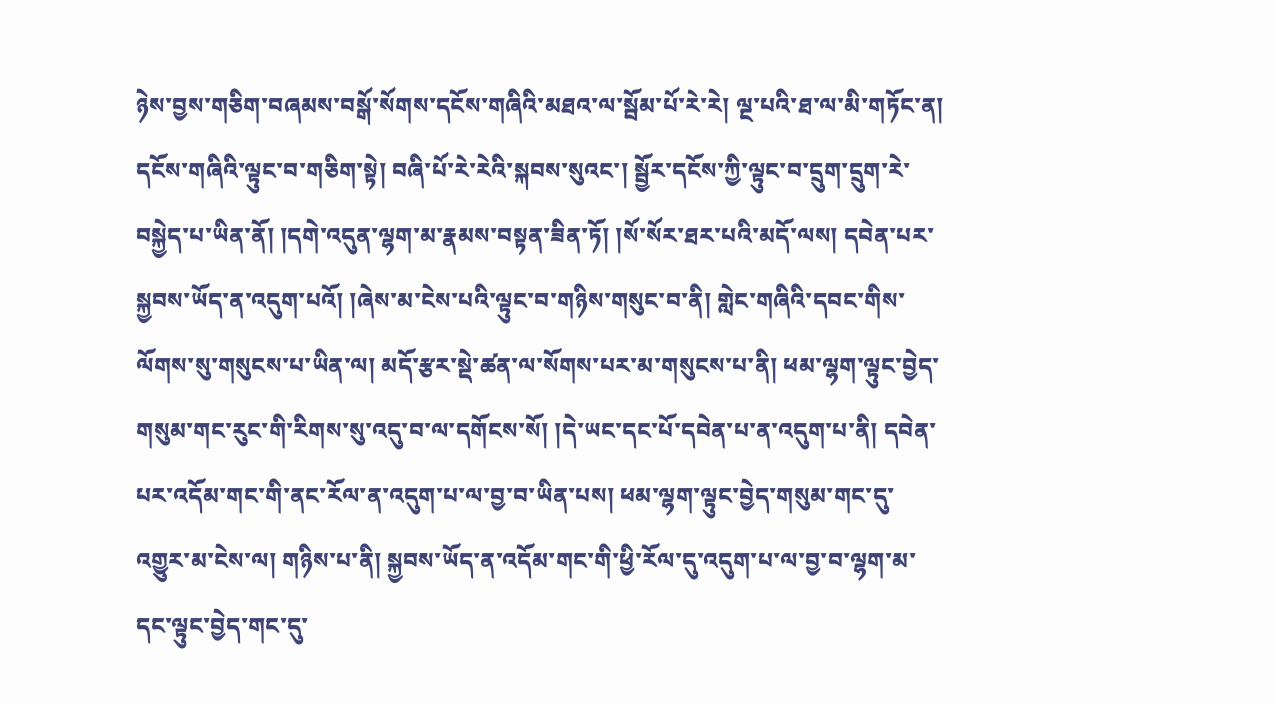ཉེས་བྱས་གཅིག་བཞམས་བསྒོ་སོགས་དངོས་གཞིའི་མཐའ་ལ་སྦོམ་པོ་རེ་རེ། ལྔ་པའི་ཐ་ལ་མི་གཏོང་ན། དངོས་གཞིའི་ལྟུང་བ་གཅིག་སྟེ། བཞི་པོ་རེ་རེའི་སྐབས་སུའང་། སྦྱོར་དངོས་ཀྱི་ལྟུང་བ་དྲུག་དྲུག་རེ་བསྐྱེད་པ་ཡིན་ནོ། །དགེ་འདུན་ལྷག་མ་རྣམས་བསྟན་ཟིན་ཏོ། །སོ་སོར་ཐར་པའི་མདོ་ལས། དབེན་པར་སྐྱབས་ཡོད་ན་འདུག་པའོ། །ཞེས་མ་ངེས་པའི་ལྟུང་བ་གཉིས་གསུང་བ་ནི། གླེང་གཞིའི་དབང་གིས་ལོགས་སུ་གསུངས་པ་ཡིན་ལ། མདོ་རྩར་སྡེ་ཚན་ལ་སོགས་པར་མ་གསུངས་པ་ནི། ཕམ་ལྷག་ལྟུང་བྱེད་གསུམ་གང་རུང་གི་རིགས་སུ་འདུ་བ་ལ་དགོངས་སོ། །དེ་ཡང་དང་པོ་དབེན་པ་ན་འདུག་པ་ནི། དབེན་པར་འདོམ་གང་གི་ནང་རོལ་ན་འདུག་པ་ལ་བྱ་བ་ཡིན་པས། ཕམ་ལྷག་ལྟུང་བྱེད་གསུམ་གང་དུ་འགྱུར་མ་ངེས་ལ། གཉིས་པ་ནི། སྐྱབས་ཡོད་ན་འདོམ་གང་གི་ཕྱི་རོལ་དུ་འདུག་པ་ལ་བྱ་བ་ལྷག་མ་དང་ལྟུང་བྱེད་གང་དུ་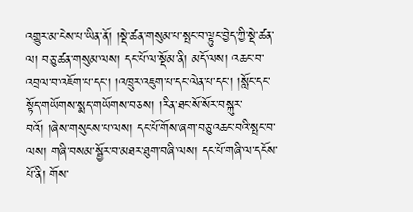འགྱུར་མ་ངེས་པ་ཡིན་ནོ། །སྡེ་ཚན་གསུམ་པ་སྤང་བ་ལྟུང་བྱེད་ཀྱི་སྡེ་ཚན་ལ། བཅུ་ཚན་གསུམ་ལས། དང་པོ་ལ་སྡོམ་ནི། མདོ་ལས། འཆང་བ་འབྲལ་བ་འཇོག་པ་དང་། །འཁྲུར་འཇུག་པ་དང་ལེན་པ་དང་། །སློང་དང་སྟོད་གཡོགས་སྨད་གཡོགས་བཅས། །རིན་ཐང་སོ་སོར་བསྐུར་བའོ། །ཞེས་གསུངས་པ་ལས། དང་པོ་གོས་ཞག་བཅུ་འཆང་བའི་སྤང་བ་ལས། གཞི་བསམ་སྦྱོར་བ་མཐར་ཐུག་བཞི་ལས། དང་པོ་གཞི་ལ་དངོས་པོ་ནི། གོས་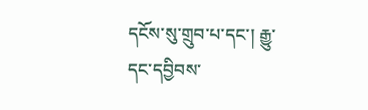དངོས་སུ་གྲུབ་པ་དང་། རྒྱུ་དང་དབྱིབས་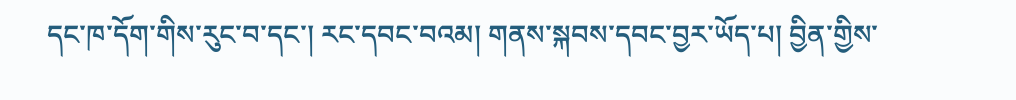དང་ཁ་དོག་གིས་རུང་བ་དང་། རང་དབང་བའམ། གནས་སྐབས་དབང་བྱར་ཡོད་པ། བྱིན་གྱིས་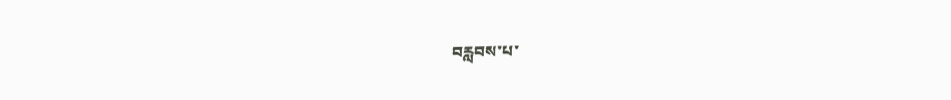བརླབས་པ་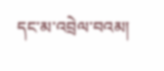དང་མ་འབྲེལ་བའམ།